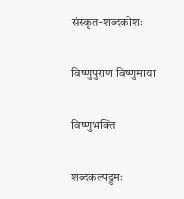संस्कृत-शब्दकोशः

विष्णुपुराण विष्णुमाया

विष्णुभक्ति

शब्दकल्पद्रुमः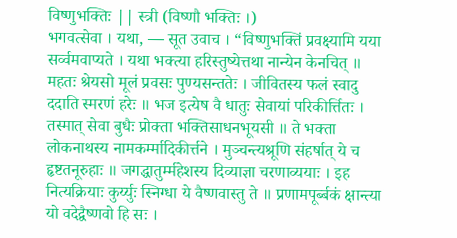विष्णुभक्तिः || स्त्री (विष्णौ भक्तिः ।)
भगवत्सेवा । यथा, — सूत उवाच । “विष्णुभक्तिं प्रवक्ष्यामि यया सर्व्वमवाप्यते । यथा भक्त्या हरिस्तुष्येत्तथा नान्येन केनचित् ॥ महतः श्रेयसो मूलं प्रवसः पुण्यसन्ततेः । जीवितस्य फलं स्वादु ददाति स्मरणं हरेः ॥ भज इत्येष वै धातुः सेवायां परिकीर्त्तितः । तस्मात् सेवा बुधैः प्रोक्ता भक्तिसाधनभूयसी ॥ ते भक्ता लोकनाथस्य नामकर्म्मादिकीर्त्तने । मुञ्चन्त्यश्रूणि संहर्षात् ये च हृष्टतनूरुहाः ॥ जगद्धातुर्म्महेशस्य दिव्याज्ञा चरणाव्ययाः । इह नित्यक्रियाः कुर्य्युः स्निग्धा ये वैष्णवास्तु ते ॥ प्रणामपूर्ब्बकं क्षान्त्या यो वदेद्वैष्णवो हि सः ।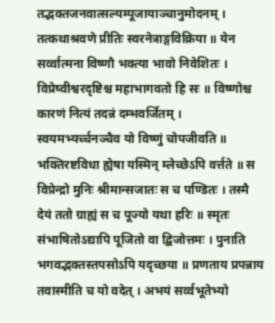तद्भक्तजनवात्सल्यम्पूजायाञ्चानुमोदनम् । तत्कथाश्रवणे प्रीतिः स्वरनेत्राङ्गविक्रिया ॥ येन सर्व्वात्मना विष्णौ भक्त्या भावो निवेशितः । विप्रेष्वीश्वरदृष्टिश्च महाभागवतो हि सः ॥ विष्णोश्च कारणं नित्यं तदन्नं दम्भवर्जितम् । स्वयमभ्यर्च्चनञ्चैव यो विष्णुं चोपजीवति ॥ भक्तिरष्टविधा ह्येषा यस्मिन् म्लेच्छेऽपि वर्त्तते ॥ स विप्रेन्द्रो मुनिः श्रीमान्सजातः स च पण्डितः । तस्मै देयं ततो ग्राह्यं स च पूज्यो यथा हरिः ॥ स्मृतः संभाषितोऽद्यापि पूजितो वा द्बिजोत्तमः । पुनाति भगवद्भक्तस्तपसोऽपि यदृच्छया ॥ प्रणताय प्रपन्नाय तवास्मीति च यो वदेत् । अभयं सर्व्वभूतेभ्यो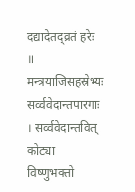दद्यादेतद्व्रतं हरेः ॥ मन्त्रयाजिसहस्रेभ्यः सर्व्ववेदान्तपारगाः । सर्व्ववेदान्तवित् कोट्या विष्णुभक्तो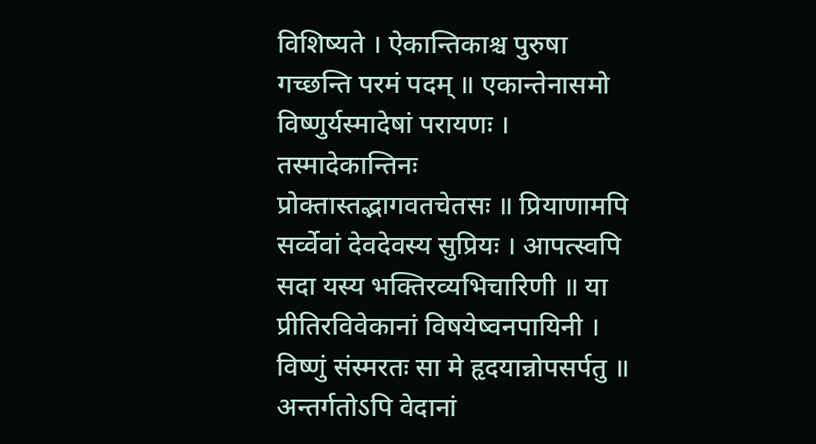विशिष्यते । ऐकान्तिकाश्च पुरुषा गच्छन्ति परमं पदम् ॥ एकान्तेनासमो विष्णुर्यस्मादेषां परायणः । तस्मादेकान्तिनः प्रोक्तास्तद्भागवतचेतसः ॥ प्रियाणामपि सर्व्वेवां देवदेवस्य सुप्रियः । आपत्स्वपि सदा यस्य भक्तिरव्यभिचारिणी ॥ या प्रीतिरविवेकानां विषयेष्वनपायिनी । विष्णुं संस्मरतः सा मे हृदयान्नोपसर्पतु ॥ अन्तर्गतोऽपि वेदानां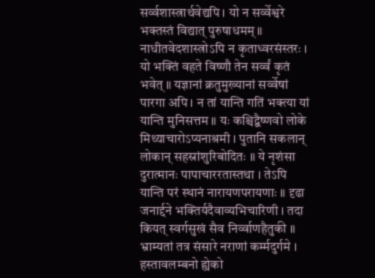सर्व्वशास्त्रार्थवेद्यपि । यो न सर्व्वेश्वरे भक्तस्तं विद्यात् पुरुषाधमम् ॥ नाधीतवेदशास्त्रोऽपि न कृताध्वरसंस्तरः । यो भक्तिं वहते विष्णौ तेन सर्व्वं कृतं भवेत् ॥ यज्ञानां क्रतुमुख्यानां सर्व्वेषां पारगा अपि । न तां यान्ति गतिं भक्त्या यां यान्ति मुनिसत्तम ॥ यः कश्चिद्बैष्णवो लोके मिथ्याचारोऽप्यनाश्रमी । पुतानि सकलान् लोकान् सहस्रांशुरिबोदितः ॥ ये नृशंसा दुरात्मानः पापाचाररतास्तथा । तेऽपि यान्ति परं स्थानं नारायणपरायणाः ॥ दृढा जनार्द्दने भक्तिर्यदैवाव्यभिचारिणी । तदा कियत् स्वर्गसुखं सैव निर्व्वाणहैतुकी ॥ भ्राम्यतां तत्र संसारे नराणां कर्म्मदुर्गमे । हस्तावलम्बनो ह्येको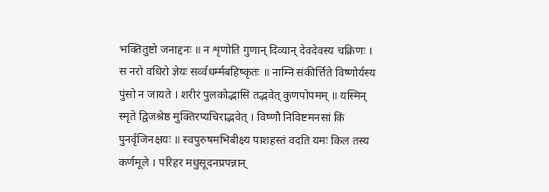भक्तितुष्टो जनाद्दनः ॥ न शृणोति गुणान् दिव्यान् देवदेवस्य चक्रिणः । स नरो वधिरो ज्ञेयः सर्व्वधर्म्मबहिष्कृतः ॥ नाम्नि संकीर्त्तिते विष्णोर्यस्य पुंसो न जायते । शरीरं पुलकोद्भासि तद्भवेत् कुणपोपमम् ॥ यस्मिन् स्मृते द्विजश्रेष्ठ मुक्तिरप्यचिराद्भवेत् । विष्णौ निविष्टमनसां किं पुनर्वृजिनक्षयः ॥ स्वपुरुषमभिबीक्ष्य पाशहस्तं वदति यमः किल तस्य कर्णमूले । परिहर मधुसूदनप्रपन्नान्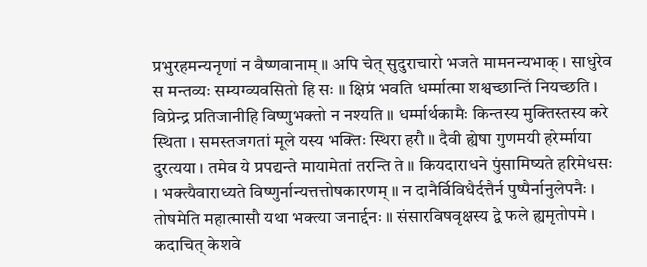प्रभुरहमन्यनृणां न वैष्णवानाम् ॥ अपि चेत् सुदुराचारो भजते मामनन्यभाक् । साधुरेव स मन्तव्यः सम्यग्व्यवसितो हि सः ॥ क्षिप्रं भवति धर्म्मात्मा शश्वच्छान्तिं नियच्छति । विप्रेन्द्र प्रतिजानीहि विष्णुभक्तो न नश्यति ॥ धर्म्मार्थकामैः किन्तस्य मुक्तिस्तस्य करे स्थिता । समस्तजगतां मूले यस्य भक्तिः स्थिरा हरौ ॥ दैवी ह्येषा गुणमयी हरेर्म्माया दुरत्यया । तमेव ये प्रपद्यन्ते मायामेतां तरन्ति ते ॥ कियदाराधने पुंसामिष्यते हरिमेधसः । भक्त्यैवाराध्यते विष्णुर्नान्यत्तत्तोषकारणम् ॥ न दानैर्विविधैर्दत्तैर्न पुष्पैर्नानुलेपनैः । तोषमेति महात्मासौ यथा भक्त्या जनार्द्दनः ॥ संसारविषवृक्षस्य द्वे फले ह्यमृतोपमे । कदाचित् केशवे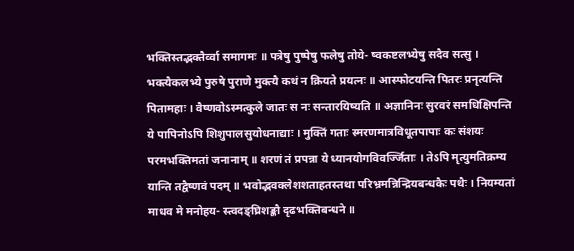भक्तिस्तद्भक्तैर्व्वा समागमः ॥ पत्रेषु पुष्पेषु फलेषु तोये- ष्वकष्टलभ्येषु सदैव सत्सु । भक्त्यैकलभ्ये पुरुषे पुराणे मुक्त्यै कथं न क्रियते प्रयत्नः ॥ आस्फोटयन्ति पितरः प्रनृत्यन्ति पितामहाः । वैष्णवोऽस्मत्कुले जातः स नः सन्तारयिष्यति ॥ अज्ञानिनः सुरवरं समधिक्षिपन्ति ये पापिनोऽपि शिशुपालसुयोधनाद्याः । मुक्तिं गताः स्मरणमात्रविधूतपापाः कः संशयः परमभक्तिमतां जनानाम् ॥ शरणं तं प्रपन्ना ये ध्यानयोगविवर्ज्जिताः । तेऽपि मृत्युमतिक्रम्य यान्ति तद्वैष्णवं पदम् ॥ भवोद्भवक्लेशशताहतस्तथा परिभ्रमन्निन्द्रियबन्धकैः पथैः । नियम्यतां माधव मे मनोहय- स्त्वदङ्घ्रिशङ्कौ दृढभक्तिबन्धने ॥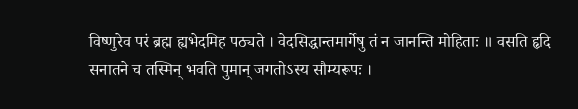विष्णुरेव परं ब्रह्म ह्यभेदमिह पठ्यते । वेदसिद्धान्तमार्गेषु तं न जानन्ति मोहिताः ॥ वसति हृदि सनातने च तस्मिन् भवति पुमान् जगतोऽस्य सौम्यरूपः ।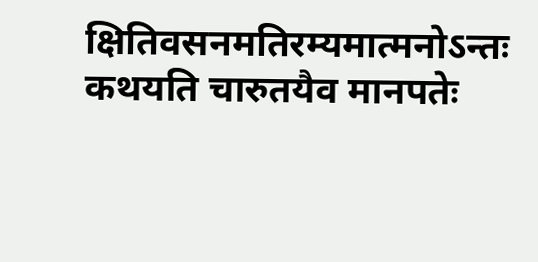क्षितिवसनमतिरम्यमात्मनोऽन्तः कथयति चारुतयैव मानपतेः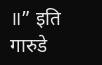॥” इति गारुडे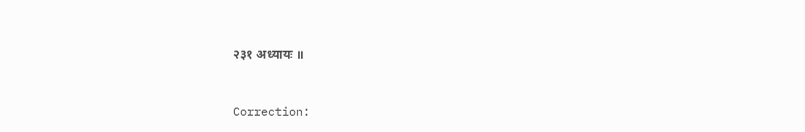२३१ अध्यायः ॥



Correction: